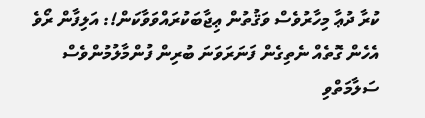ކުރާ ދުޢާ މިހާރުވެސް ވަޤުތުން ޢިޖާބަކުރައްވަވާކަން!: އަލިފާން ރޯވެ އެހެން ގޮތެއް ނެތިގެން ފަނަރަވަނަ ބުރިން ފުންމާލުމުންވެސް ސަލާމަތްވި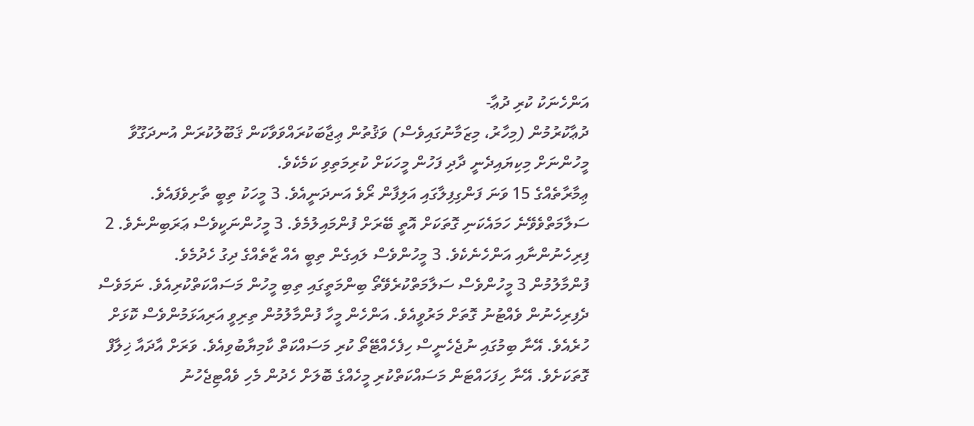އަންހެނަކު ކުރި ދުޢާ-
ދުޢާކުރުމުން (މިހާރު، މިޒަމާނުގައިވެސް) ވަޤުތުން ޢިޖާބަކުރައްވަވާކަން ޤަބޫލުކުރަން އުނދަގޫވާ މީހުންނަށް މިކިޔައިދެނީ ދާދި ފަހުން މީހަކަށް ކުރިމަތިވި ކަމެކެވެ.
ޢިމާރާތެއްގެ 15 ވަނަ ފަންގިފިލާގައި އަލިފާން ރޯވެ އަނދަނީއެވެ. 3 މީހަކު ތިބީ ތާށިވެފައެވެ. ސަލާމަތްވެވޭނެ ހަމައެކަނި ގޮތަކަށް އޮތީ ބޭރަށް ފުންމައިލުމެވެ. 3 މީހުންނަކީވެސް ޢަރަބިންނެވެ. 2 ފިރިހެނުންނާއި އަންހެނެކެވެ. 3 މީހުންވެސް ލައިގެން ތިބީ އެއް ޒާތެއްގެ ދިގު ހެދުމެވެ.
ފުންމާލުމުން 3 މީހުންވެސް ސަލާމަތްކުރެވޭތޯ ބިންމަތީގައި ތިބި މީހުން މަސައްކަތްކުރިއެވެ. ނަމަވެސް ދެފިރިހެނުން ވެއްޓުނު ގޮތަށް މަރުވީއެވެ. އަންހެން މީހާ ފުންމާލުމުން ތިރިވީ އަރިއަޅަމުންވެސް ކޮޅަށް ހުރެއެވެ. އޭނާ ބިމުގައި ނުޖެހެނީސް ހިފެހެއްޓޭތޯ ކުރި މަސައްކަތް ކާމިޔާބުވިއެވެ. ވަރަށް އާދައާ ޚިލާފް ގޮތަކަށެވެ. އޭނާ ހިފަހައްޓަން މަސައްކަތްކުރި މީހެއްގެ ބޮލަށް ހެދުން މެހި ވެއްޓިޖެހުނު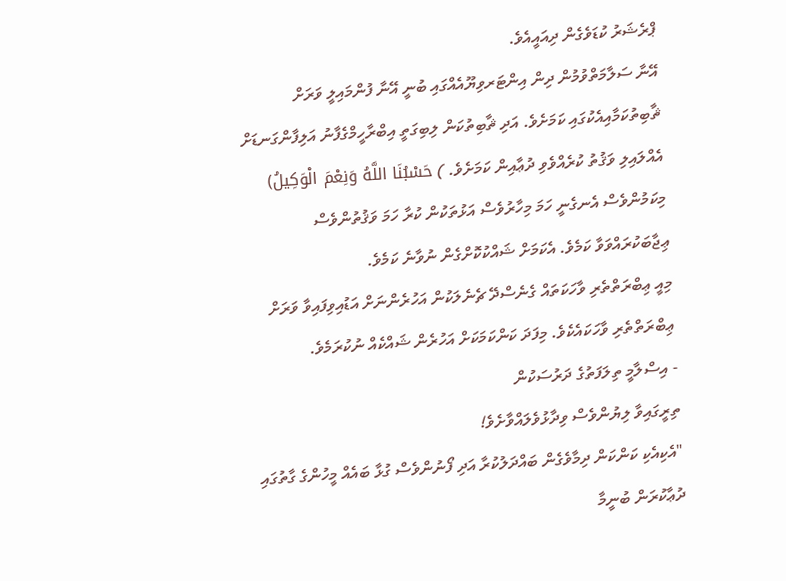ޕްރެޝަރު ކުޑަވެގެން ދިއައީއެވެ.
އޭނާ ސަލާމަތްވުމުން ދިން އިންޓަރވިޔޫއެއްގައި ބުނީ އޭނާ ފުންމައިލީ ވަރަށް ޘާބިތުކަމާއިއެކުގައި ކަމަށެވެ. އަދި ޘާބިތުކަން ލިބިގަތީ އިބްރާހީމްގެފާނު އަލިފާންގަނޑަށް އެއްލައިލި ވަޤުތު ކުރެއްވެވި ދުޢާއިން ކަމަށެވެ. ) حَسْبُنَا اللَّهُ وَنِعْمَ الْوَكِيلُ)
މިކަމުންވެސް އެނގެނީ ހަމަ މިހާރުވެސް އަޅުތަކުން ކުރާ ހަމަ ވަޤުތުންވެސް ޢިޖާބަކުރައްވަވާ ކަމެވެ. އެކަމަށް ޝައްކުކޮށްގެން ނުވާނެ ކަމެވެ.
މިއީ ޢިބްރަތްތެރި ވާހަކަތައް ގެނެސްދޭ ޗެނެލަކުން އަހުރެންނަށް އަޑުއިވިފައިވާ ވަރަށް ޢިބްރަތްތެރި ވާހަކައެކެވެ. މިފަދަ ކަންކަމަކަށް އަހުރެން ޝައްކެއް ނުކުރަމެވެ.
- އިސްލާމީ ތިލަފަތުގެ ދަރުސަކުން
ތިރީގައިވާ ލިޔުންވެސް ވިދާޅުވެލައްވާށެވެ!
"އެކިއެކި ކަންކަން ދިމާވެގެން ބައްދަލުކުރާ އަދި ފޯނުންވެސް ގުޅާ ބައެއް މީހުންގެ ގާތުގައި ދުޢާކުރަން ބުނީމާ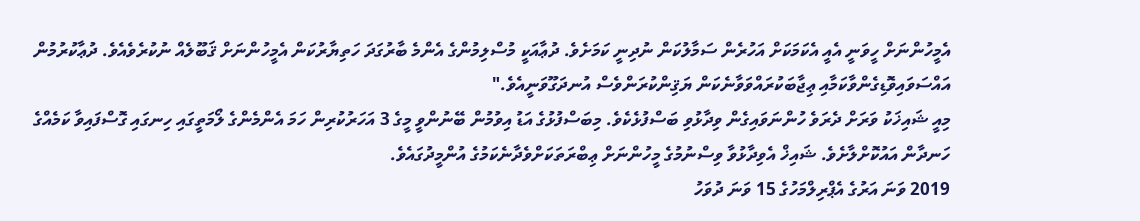އެމީހުންނަށް ހީވަނީ އެއީ އެކަމަކަށް އަހުރެން ސަމާލުކަން ނުދިނީ ކަމަށެވެ. ދުޢާއަކީ މުސްލިމުންގެ އެންމެ ބާރުގަދަ ހަތިޔާރުކަން އެމީހުންނަށް ޤަބޫލެއް ނުކުރެވެއެވެ. ދުޢާކުރުމުން އައްސަވައިވޮޑިގެންވާކަމާއި ޢިޖާބަކުރައްވަވާނެކަން ޔަޤިންކުރަންވެސް އުނދަގޫވަނީއެވެ."
މިއީ ޝައިޚަކު ވަރަށް ދެރަވެ ހުންނަވައިގެން ވިދާޅުވި ބަސްފުޅެކެވެ. މިބަސްފުޅުގެ އަޑު އިވުމުން ބޭނުންވީ މީގެ 3 އަހަރުކުރިން ހަމަ އެންމެންގެ ލޯމަތީގައި ހިނގައި ގޮސްފައިވާ ކަމެއްގެ ހަނދާން އައުކޮށްލާށެވެ. ޝައިޚް އެވިދާޅުވާ ވިސްނުމުގެ މީހުންނަށް ޢިބްރަތަކަށްވެދާނެކަމުގެ އުންމީދުގައެވެ.
2019 ވަނަ އަރުގެ އެޕްރިލްމަހުގެ 15 ވަނަ ދުވަހު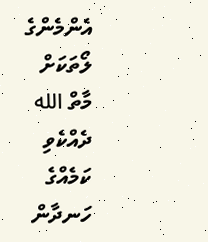އެންމެންގެ ލޯތަކަށް މާތް الله ދެއްކެވި ކަމެއްގެ ހަނދާން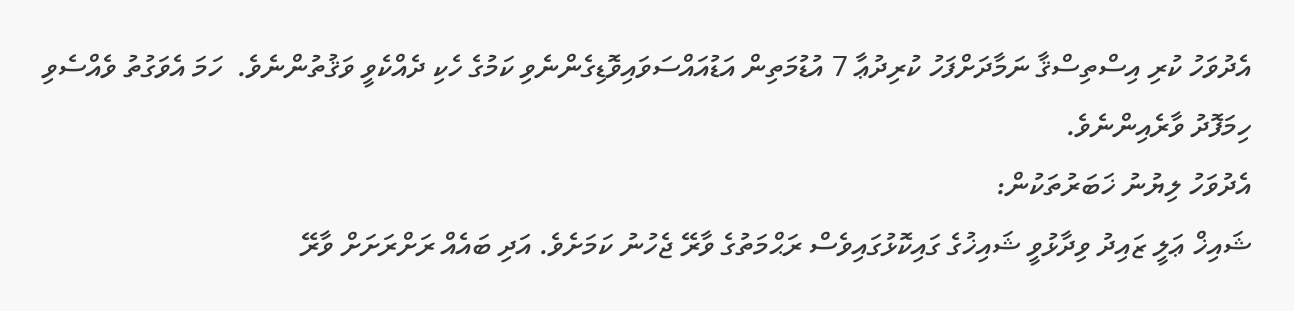އެދުވަހު ކުރި އިސްތިސްޤާ ނަމާދަށްފަހު ކުރިދުޢާ 7 އުޑުމަތިން އަޑުއައްސަވައިވޮޑިގެންނެވި ކަމުގެ ހެކި ދެއްކެވީ ވަޤުތުންނެވެ.  ހަމަ އެވަގުތު ވެއްސެވި ހިމަފޮދު ވާރެއިންނެވެ.
އެދުވަހު ލިޔުނު ޚަބަރުތަކުން:
ޝައިޚް ޢަލީ ޒައިދު ވިދާޅުވީ ޝައިޚުގެ ގައިކޮޅުގައިވެސް ރަޙްމަތުގެ ވާރޭ ޖެހުނު ކަމަށެވެ. އަދި ބައެއް ރަށްރަށަށް ވާރޭ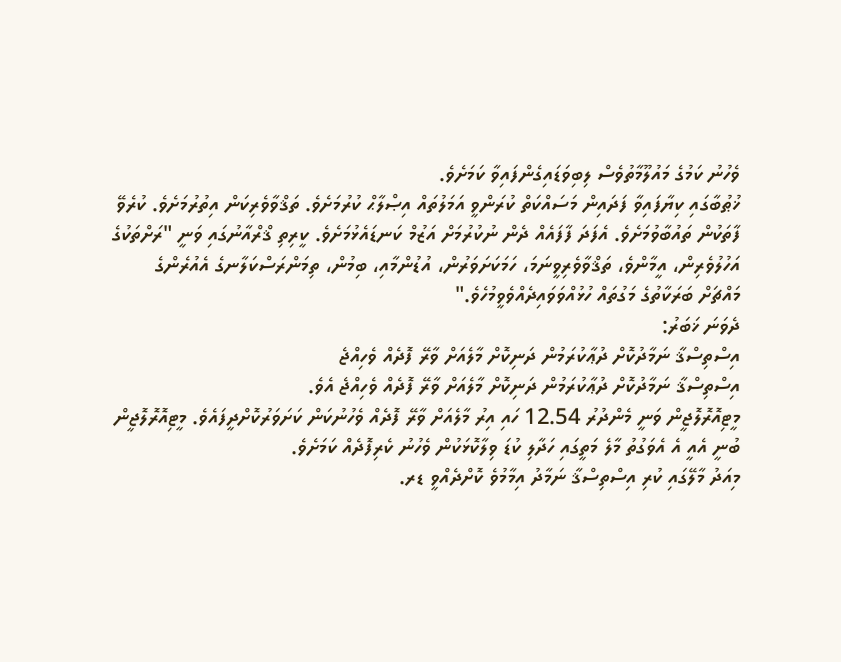ވެހުނު ކަމުގެ މައުލޫމާތުވެސް ލިބިވަޑައިގެންފައިވާ ކަމަށެވެ.
ޚުޠުބާގައި ކިޔާފައިވާ ފަދައިން މަސައްކަތް ކުރަންވީ އަމަލުތައް އިޞްލާޙް ކުރުމަށެވެ. ތަޤްވާވެރިކަން އިތުރުމަށެވެ. ކުރެވޭ ފާތަކުން ތައުބާވުމަށެވެ. އެފަދަ ފާފައެއް ދެން ނުކުރުމަށް އަޒުމް ކަނޑައެޅުމަށެވެ. ކީރިތި ޤްރްއާނުގައި ވަނީ "ރަށްތަކުގެ އަހުލުވެރިން، އީމާންވެ، ތަޤްވާވެރިވީނަމަ، ހަމަކަށަވަރުން، އުޑުންމާއި، ބިމުން، ތިމަންރަސްކަލާނގެ އެއުރެންގެ މައްޗަށް ބަރަކާތުގެ މަގުތައް ހުޅުއްވަވައިދެއްވެވީމުހެވެ."
ދެވަނަ ޚަބަރު:
އިސްތިސްޤާ ނަމާދުކޮށް ދުޢާކުރަމުން ދަނިކޮށް މާލެއަށް ވާރޭ ފޮދެއް ވެހިއްޖެ
އިސްތިސްޤާ ނަމާދުކޮށް ދުޢާކުރަމުން ދަނިކޮށް މާލެއަށް ވާރޭ ފޮދެއް ވެހިއްޖެ އެވެ.
މީޓިއޮރޮލޮޖީން ވަނީ މެންދުރު 12.54 ހައި އިރު މާލެއަށް ވާރޭ ފޮދެއް ވެހުނުކަން ކަށަވަރުކޮށްދީފައެވެ. މީޓިއޮރޮލޮޖީން ބުނީ އެއީ އެ އެވަގުތު މާލެ މަތީގައި ހަދާލި ކުޑަ ވިލާކޮޅަކުން ވެހުނު ކެރިފޮދެއް ކަމަށެވެ.
މިއަދު މާލޭގައި ކުރި އިސްތިސްޤާ ނަމާދު އިމާމުވެ ކޮށްދެއްވީ ޑރ.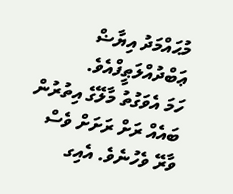މުޙައްމަދު އިޔާޟް ޢަބްދުއްލަޠީފްއެވެ.
ހަމަ އެވަގުތު މާލޭގެ އިތުރުން ބައެއް ރަށް ރަށަށް ވެސް ވާރޭ ވެހުނެވެ. އެއިގ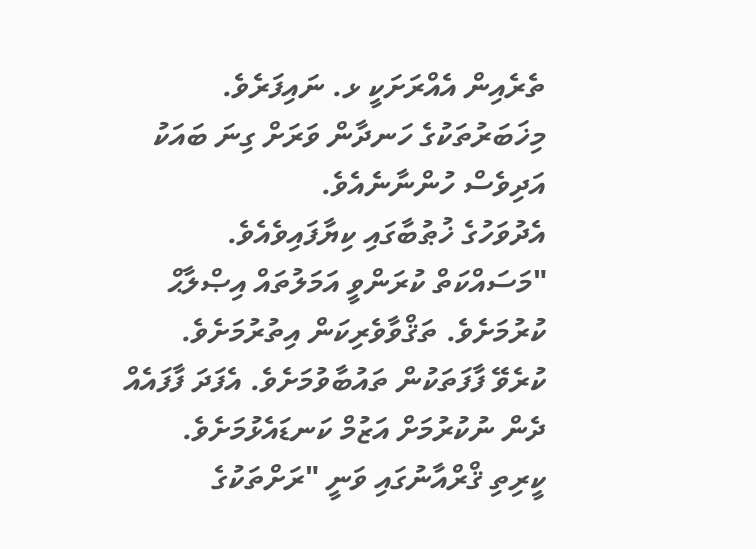ތެރެއިން އެއްރަށަކީ ޅ. ނައިފަރެވެ.
މިޚަބަރުތަކުގެ ހަނދާން ވަރަށް ގިނަ ބައަކު އަދިވެސް ހުންނާނެއެވެ.
އެދުވަހުގެ ޚުޠުބާގައި ކިޔާފައިވެއެވެ. "މަސައްކަތް ކުރަންވީ އަމަލުތައް އިޞްލާޙް ކުރުމަށެވެ. ތަޤްވާވެރިކަން އިތުރުމަށެވެ. ކުރެވޭ ފާފަތަކުން ތައުބާވުމަށެވެ. އެފަދަ ފާފައެއް ދެން ނުކުރުމަށް އަޒުމް ކަނޑައެޅުމަށެވެ. ކީރިތި ޤްރްއާނުގައި ވަނީ "ރަށްތަކުގެ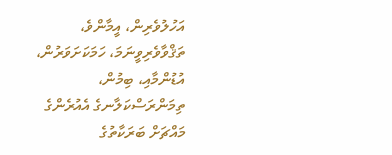އަހުލުވެރިން، އީމާންވެ، ތަޤްވާވެރިވީނަމަ، ހަމަކަށަވަރުން، އުޑުންމާއި، ބިމުން، ތިމަންރަސްކަލާނގެ އެއުރެންގެ މައްޗަށް ބަރަކާތުގެ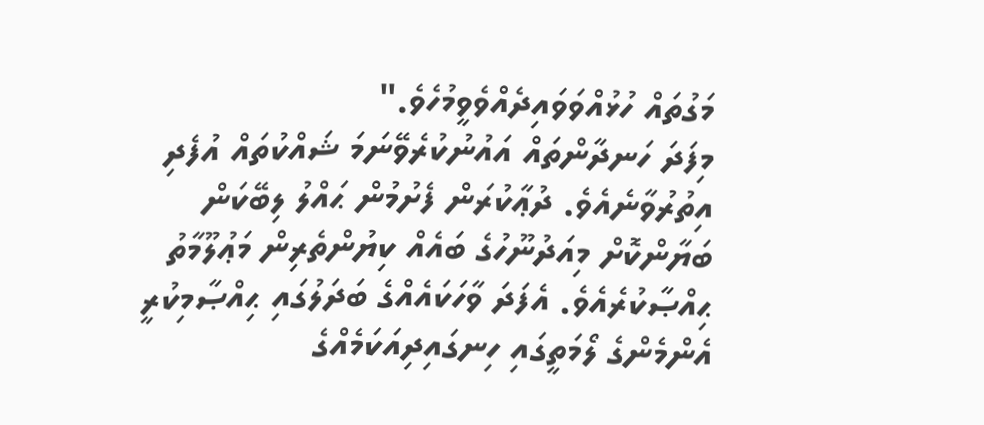މަގުތައް ހުޅުއްވަވައިދެއްވެވީމުހެވެ."
މިފަދަ ހަނދާންތައް އައުނުކުރެވޭނަމަ ޝައްކުތައް އުފެދި އިތުރުވާނެއެވެ. ދުޢާކުރަން ފެށުމުން ޙައްލު ލިބޭކަން ބަޔާންކޮށް މިއަދުނޫހުގެ ބައެއް ކިޔުންތެރިން މަޢުލޫމާތު ޙިއްޞާކުރެއެވެ. އެފަދަ ވާހަކައެއްގެ ބަދަލުގައި ޙިއްޞާމިކުރީ އެންމެންގެ ލޯމަތީގައި ހިނގައިދިއަކަމެއްގެ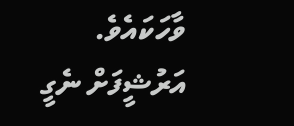ވާހަކައެވެ.
އަރުޝީފަށް ނެގީ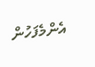އެންމެފަހުން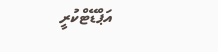އަޕްޑޭޓްކުރީ